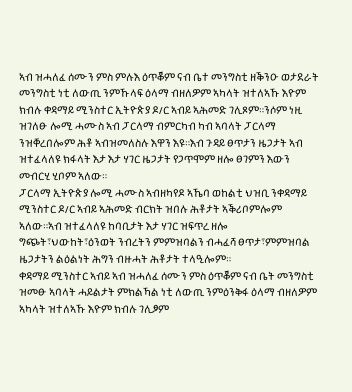ኣብ ዝሓለፈ ሰሙን ምስ ምሉእ ዕጥቖም ናብ ቤተ መንግስቲ ዘቕንዑ ወታደራት መንግስቲ ነቲ ለውጢ ንምኹላፍ ዕላማ ብዘለዎም ኣካላት ዝተለኣኹ እዮም ክብሉ ቀዳማይ ሚንስተር ኢትዮጵያ ዶ/ር ኣብይ ኣሕመድ ገሊጾም።ንሶም ነዚ ዝገለፁ ሎሚ ሓሙስ ኣብ ፓርላማ ብምርካብ ካብ ኣባላት ፓርላማ ንዝቐረበሎም ሕቶ ኣብዝመለስሉ እዋን እዩ።እብ ጉዳይ ፀጥታን ዜጋታት ኣብ ዝተፈላለዩ ክፋላት እታ እታ ሃገር ዜጋታት የጋጥሞም ዘሎ ፀገምን እውን መብርሂ ሂቦም ኣለው።
ፓርላማ ኢትዮጵያ ሎሚ ሓሙስ ኣብዘካየዶ ኣኼባ ወከልቲ ህዝቢ ንቀዳማይ ሚንስተር ዶ/ር ኣብይ ኣሕመድ ብርክት ዝበሉ ሕቶታት ኣቕሪቦምሎም ኣለው።ኣብ ዝተፈላለዩ ከባቢታት እታ ሃገር ዝፍጥረ ዘሎ ግጭት፣ህውከት፣ዕንወት ንብረትን ምምዝባልን ብሓፈሻ ፀጥታ፣ምምዝባል ዜጋታትን ልዕልነት ሕግን ብዙሓት ሕቶታት ተላዒሎም።
ቀዳማይ ሚንስተር ኣብይ ኣብ ዝሓለፈ ሰሙን ምስ ዕጥቖም ናብ ቤት መንግስቲ ዝመፁ ኣባላት ሓይልታት ምክልኻል ነቲ ለውጢ ንምዕንቅፋ ዕላማ ብዘለዎም ኣካላት ዝተለኣኹ እዮም ክብሉ ገሊፆም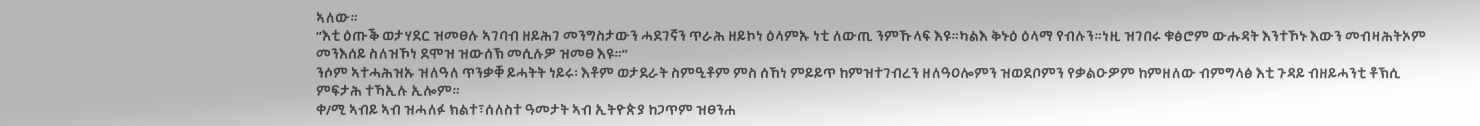ኣለው።
“እቲ ዕጡቕ ወታሃደር ዝመፀሉ ኣገባብ ዘይሕገ መንግስታውን ሓደገኛን ጥራሕ ዘይኮነ ዕላምኡ ነቲ ለውጢ ንምኹላፍ እዩ።ካልእ ቅኑዕ ዕላማ የብሉን።ነዚ ዝገበሩ ቁፅሮም ውሑዳት እንተኾኑ እውን መብዛሕትኦም መንእሰይ ስለዝኾነ ደሞዝ ዝውሰኽ መሲሉዎ ዝመፀ እዩ።”
ንሶም ኣተሓሕዝኡ ዝለዓለ ጥንቃቐ ይሓትት ነይሩ፡ እቶም ወታደራት ስምዒቶም ምስ ሰኸነ ምይይጥ ከምዝተገብረን ዘለዓዐሎምን ዝወደቦምን የቃልዑዎም ከምዘለው ብምግላፅ እቲ ጉዳይ ብዘይሓንቲ ቶኽሲ ምፍታሕ ተኻኢሉ ኢሎም።
ቀ/ሚ ኣብይ ኣብ ዝሓለፉ ክልተ፣ሰለስተ ዓመታት ኣብ ኢትዮጵያ ከጋጥም ዝፀንሐ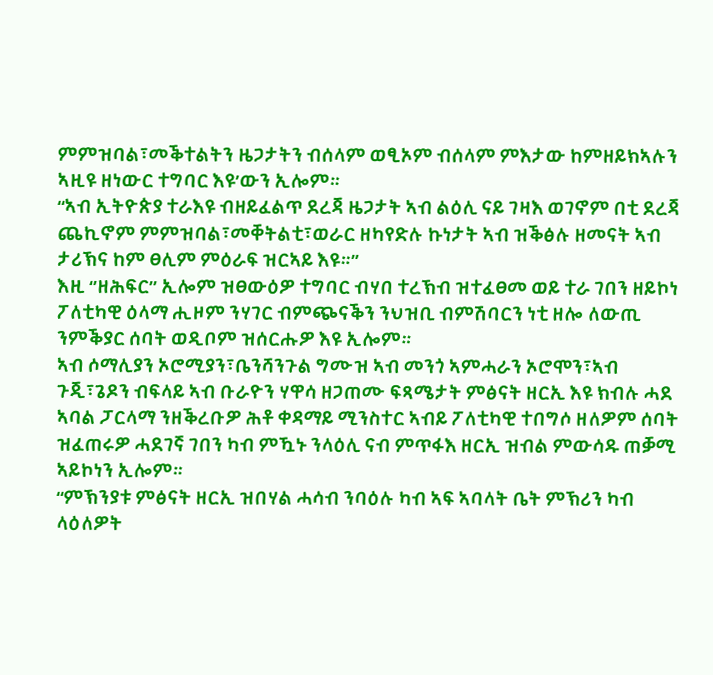ምምዝባል፣መቕተልትን ዜጋታትን ብሰላም ወፂኦም ብሰላም ምእታው ከምዘይክኣሉን ኣዚዩ ዘነውር ተግባር እዩ’ውን ኢሎም።
“ኣብ ኢትዮጵያ ተራእዩ ብዘይፈልጥ ደረጃ ዜጋታት ኣብ ልዕሊ ናይ ገዛእ ወገኖም በቲ ደረጃ ጨኪኖም ምምዝባል፣መቐትልቲ፣ወራር ዘካየድሉ ኩነታት ኣብ ዝቕፅሉ ዘመናት ኣብ ታሪኽና ከም ፀሊም ምዕራፍ ዝርኣይ እዩ።”
እዚ ‘’ዘሕፍር’’ ኢሎም ዝፀውዕዎ ተግባር ብሃበ ተረኽብ ዝተፈፀመ ወይ ተራ ገበን ዘይኮነ ፖለቲካዊ ዕላማ ሒዞም ንሃገር ብምጭናቕን ንህዝቢ ብምሽባርን ነቲ ዘሎ ለውጢ ንምቕያር ሰባት ወዲቦም ዝሰርሑዎ እዩ ኢሎም።
ኣብ ሶማሊያን ኦሮሚያን፣ቤንሻንጉል ግሙዝ ኣብ መንጎ ኣምሓራን ኦሮሞን፣ኣብ ጉጂ፣ጌዶን ብፍላይ ኣብ ቡራዮን ሃዋሳ ዘጋጠሙ ፍጻሜታት ምፅናት ዘርኢ እዩ ክብሉ ሓደ ኣባል ፓርላማ ንዘቕረቡዎ ሕቶ ቀዳማይ ሚንስተር ኣብይ ፖለቲካዊ ተበግሶ ዘለዎም ሰባት ዝፈጠሩዎ ሓደገኛ ገበን ካብ ምዃኑ ንላዕሊ ናብ ምጥፋእ ዘርኢ ዝብል ምውሳዱ ጠቓሚ ኣይኮነን ኢሎም።
“ምኽንያቱ ምፅናት ዘርኢ ዝበሃል ሓሳብ ንባዕሉ ካብ ኣፍ ኣባላት ቤት ምኽሪን ካብ ላዕለዎት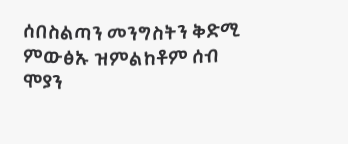ሰበስልጣን መንግስትን ቅድሚ ምውፅኡ ዝምልከቶም ሰብ ሞያን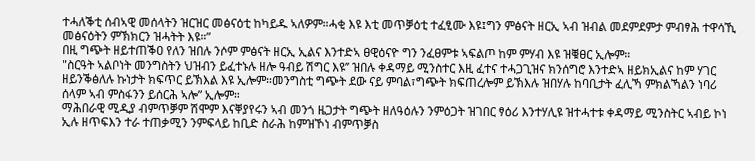ተሓለቕቲ ሰብኣዊ መሰላትን ዝርዝር መፅናዕቲ ከካይዱ ኣለዎም።ሓቂ እዩ እቲ መጥቓዕቲ ተፈፂሙ እዩ፤ግን ምፅናት ዘርኢ ኣብ ዝብል መደምደምታ ምብፃሕ ተዋሳኺ መፅናዕትን ምኽክርን ዝሓትት እዩ።”
በዚ ግጭት ዘይተጠቕዐ የለን ዝበሉ ንሶም ምፅናት ዘርኢ ኢልና እንተድኣ ፀዊዕናዮ ግን ንፈፀምቱ ኣፍልጦ ከም ምሃብ እዩ ዝቑፀር ኢሎም።
"ስርዓት ኣልቦነት መንግስትን ህዝብን ይፈተኑሉ ዘሎ ዓብይ ሽግር እዩ’’ ዝበሉ ቀዳማይ ሚንስተር እዚ ፈተና ተሓጋጊዝና ክንሰግሮ እንተድኣ ዘይክኢልና ከም ሃገር ዘይንቕፅለሉ ኩነታት ክፍጥር ይኽእል እዩ ኢሎም።መንግስቲ ግጭት ደው ናይ ምባል፣ግጭት ክፍጠረሎም ይኽእሉ ዝበሃሉ ከባቢታት ፈሊኻ ምክልኻልን ነባሪ ሰላም ኣብ ምስፋንን ይሰርሕ ኣሎ” ኢሎም።
ማሕበራዊ ሚዲያ ብምጥቓም ሽሞም እናቐያየሩን ኣብ መንጎ ዜጋታት ግጭት ዘለዓዕሉን ንምዕጋት ዝገበር ፃዕሪ እንተሃሊዩ ዝተሓተቱ ቀዳማይ ሚንስትር ኣብይ ኮነ ኢሉ ዘጥፍእን ተራ ተጠቃሚን ንምፍላይ ከቢድ ስራሕ ከምዝኾነ ብምጥቓስ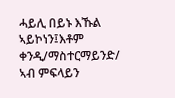ሓይሊ በይኑ እኹል ኣይኮነን፤እቶም ቀንዲ/ማስተርማይንድ/ ኣብ ምፍላይን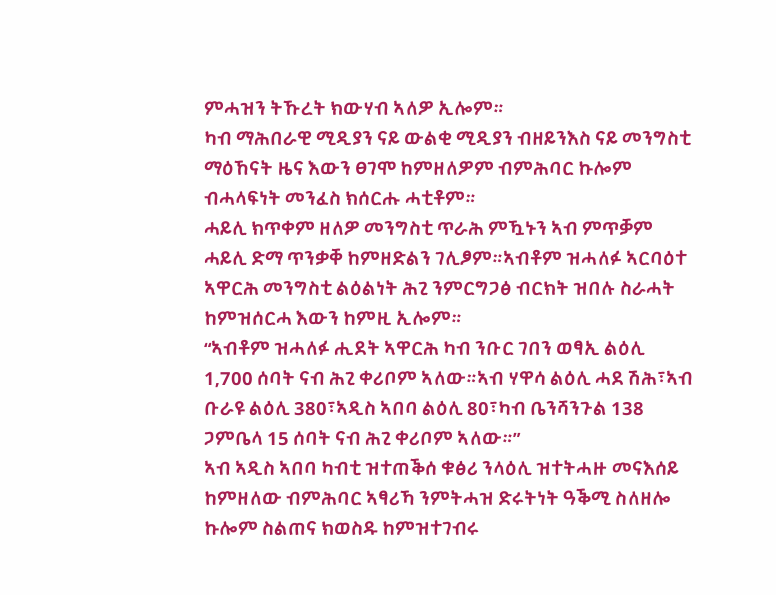ምሓዝን ትኹረት ክውሃብ ኣለዎ ኢሎም።
ካብ ማሕበራዊ ሚዲያን ናይ ውልቂ ሚዲያን ብዘይንእስ ናይ መንግስቲ ማዕኸናት ዜና እውን ፀገሞ ከምዘለዎም ብምሕባር ኩሎም ብሓላፍነት መንፈስ ክሰርሑ ሓቲቶም።
ሓይሊ ክጥቀም ዘለዎ መንግስቲ ጥራሕ ምዃኑን ኣብ ምጥቓም ሓይሊ ድማ ጥንቃቐ ከምዘድልን ገሊፆም።ኣብቶም ዝሓለፉ ኣርባዕተ ኣዋርሕ መንግስቲ ልዕልነት ሕጊ ንምርግጋፅ ብርክት ዝበሉ ስራሓት ከምዝሰርሓ እውን ከምዚ ኢሎም።
“ኣብቶም ዝሓለፉ ሒደት ኣዋርሕ ካብ ንቡር ገበን ወፃኢ ልዕሊ 1,700 ሰባት ናብ ሕጊ ቀሪቦም ኣለው።ኣብ ሃዋሳ ልዕሊ ሓደ ሽሕ፣ኣብ ቡራዩ ልዕሊ 380፣ኣዲስ ኣበባ ልዕሊ 80፣ካብ ቤንሻንጉል 138 ጋምቤላ 15 ሰባት ናብ ሕጊ ቀሪቦም ኣለው።”
ኣብ ኣዲስ ኣበባ ካብቲ ዝተጠቕሰ ቁፅሪ ንላዕሊ ዝተትሓዙ መናእሰይ ከምዘለው ብምሕባር ኣፃሪኻ ንምትሓዝ ድሩትነት ዓቕሚ ስለዘሎ ኩሎም ስልጠና ክወስዱ ከምዝተገብሩ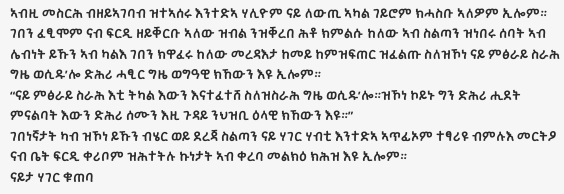ኣብዚ መስርሕ ብዘይኣገባብ ዝተኣሰሩ እንተድኣ ሃሊዮም ናይ ለውጢ ኣካል ገይሮም ክሓስቡ ኣለዎም ኢሎም።
ገበን ፈፂሞም ናብ ፍርዲ ዘይቐርቡ ኣለው ዝብል ንዝቐረበ ሕቶ ክምልሱ ከለው ኣብ ስልጣን ዝነበሩ ሰባት ኣብ ሌብነት ይኹን ኣብ ካልእ ገበን ክዋፈሩ ከለው መረዳእታ ከመይ ከምዝፍጠር ዝፈልጡ ስለዝኾነ ናይ ምፅራይ ስራሕ ግዜ ወሲዱ’ሎ ድሕሪ ሓፂር ግዜ ወግዓዊ ክኸውን እዩ ኢሎም።
“ናይ ምፅራይ ስራሕ እቲ ትካል እውን እናተፈተሸ ስለዝስራሕ ግዜ ወሲዱ’ሎ።ዝኾነ ኮይኑ ግን ድሕሪ ሒደት ምናልባት እውን ድሕሪ ሰሙን እዚ ጉዳይ ንህዝቢ ዕላዊ ክኸውን እዩ።”
ገበነኛታት ካብ ዝኾነ ይኹን ብሄር ወይ ደረጃ ስልጣን ናይ ሃገር ሃብቲ እንተድኣ ኣጥፊኦም ተፃሪዩ ብምሉእ መርትዖ ናብ ቤት ፍርዲ ቀሪቦም ዝሕተትሉ ኩነታት ኣብ ቀረባ መልክዕ ክሕዝ እዩ ኢሎም።
ናይታ ሃገር ቁጠባ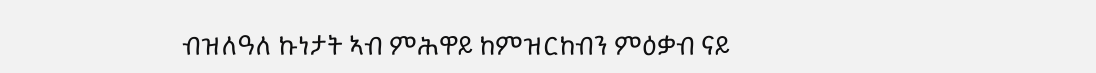ብዝለዓለ ኩነታት ኣብ ምሕዋይ ከምዝርከብን ምዕቃብ ናይ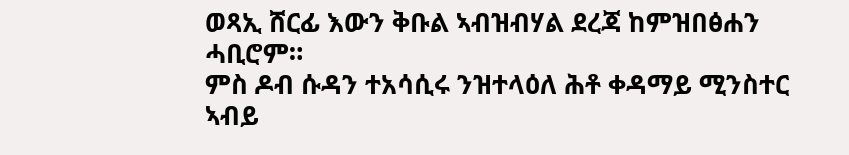ወጻኢ ሸርፊ እውን ቅቡል ኣብዝብሃል ደረጃ ከምዝበፅሐን ሓቢሮም።
ምስ ዶብ ሱዳን ተአሳሲሩ ንዝተላዕለ ሕቶ ቀዳማይ ሚንስተር ኣብይ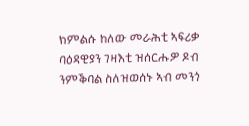ክምልሱ ከለው መራሕቲ ኣፍሪቃ ባዕዳዊያን ገዛእቲ ዝሰርሑዎ ዶብ ንምቕባል ስለዝወሰኑ ኣብ መንጎ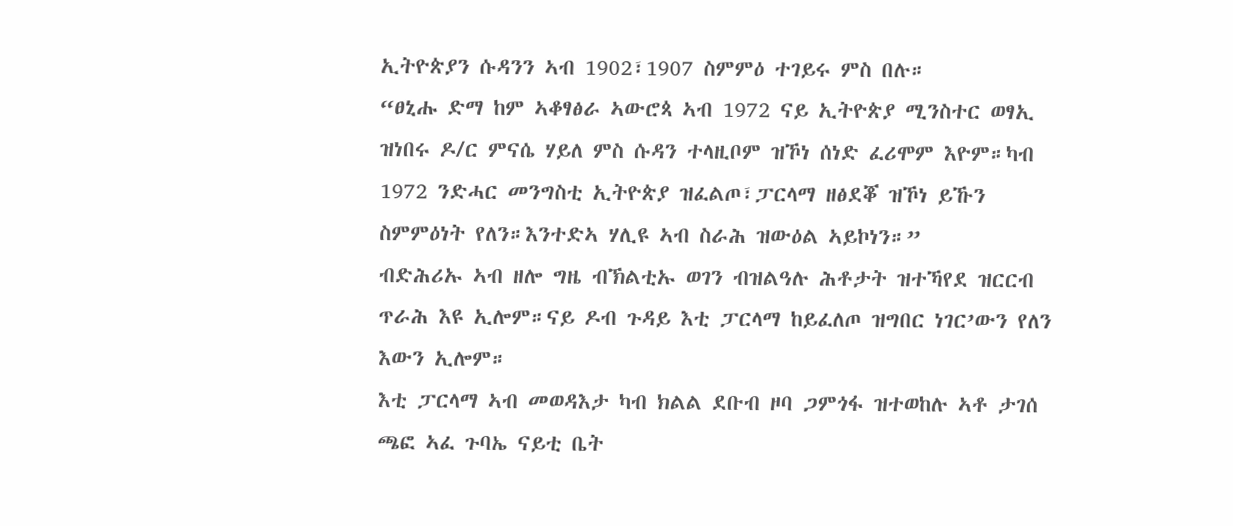ኢትዮጵያን ሱዳንን ኣብ 1902፣1907 ስምምዕ ተገይሩ ምስ በሉ።
“ፀኒሑ ድማ ከም ኣቆፃፅራ ኣውሮጳ ኣብ 1972 ናይ ኢትዮጵያ ሚንስተር ወፃኢ ዝነበሩ ዶ/ር ምናሴ ሃይለ ምስ ሱዳን ተላዚቦም ዝኾነ ሰነድ ፈሪሞም እዮም።ካብ 1972 ንድሓር መንግስቲ ኢትዮጵያ ዝፈልጦ፣ፓርላማ ዘፅደቖ ዝኾነ ይኹን ስምምዕነት የለን።እንተድኣ ሃሊዩ ኣብ ስራሕ ዝውዕል ኣይኮነን።”
ብድሕሪኡ ኣብ ዘሎ ግዜ ብኽልቲኡ ወገን ብዝልዓሉ ሕቶታት ዝተኻየደ ዝርርብ ጥራሕ እዩ ኢሎም።ናይ ዶብ ጉዳይ እቲ ፓርላማ ከይፈለጦ ዝግበር ነገር’ውን የለን እውን ኢሎም።
እቲ ፓርላማ ኣብ መወዳእታ ካብ ክልል ደቡብ ዞባ ጋምጎፋ ዝተወከሉ ኣቶ ታገሰ ጫፎ ኣፈ ጉባኤ ናይቲ ቤት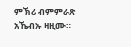ምኽሪ ብምምራጽ አኼብኡ ዛዚሙ።